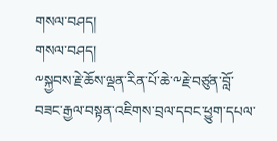གསལ་བཤད།
གསལ་བཤད།
༸སྐྱབས་རྗེ་ཆོས་ལྡན་རིན་པོ་ཆེ་༸རྗེ་བཙུན་བློ་བཟང་རྒྱལ་བསྟན་འཇིགས་བྲལ་དབང་ཕྱུག་དཔལ་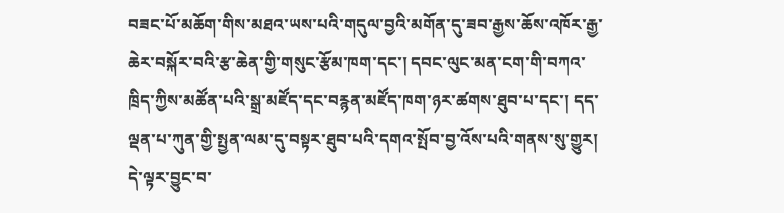བཟང་པོ་མཆོག་གིས་མཐའ་ཡས་པའི་གདུལ་བྱའི་མགོན་དུ་ཟབ་རྒྱས་ཆོས་འཁོར་རྒྱ་ཆེར་བསྐོར་བའི་རྩ་ཆེན་གྱི་གསུང་རྩོམ་ཁག་དང་། དབང་ལུང་མན་ངག་གི་བཀའ་ཁྲིད་ཀྱིས་མཚོན་པའི་སྒྲ་མཛོད་དང་བརྙན་མཛོད་ཁག་ཉར་ཚགས་ཐུབ་པ་དང་། དད་ལྡན་པ་ཀུན་གྱི་སྤྱན་ལམ་དུ་བསྟར་ཐུབ་པའི་དགའ་སྤོབ་བྱ་འོས་པའི་གནས་སུ་གྱུར།
དེ་ལྟར་བྱུང་བ་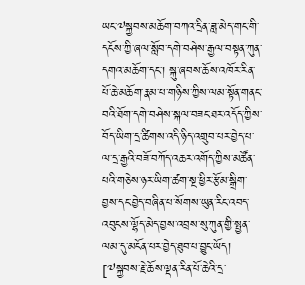ཡང་༧སྐྱབས་མཆོག་བཀའ་དྲིན་ཟླ་མེད་གང་གི་དངོས་ཀྱི་ཞལ་སློབ་དགེ་བཤེས་རྒྱལ་བསྟན་ཀུན་དགའ་མཆོག་དང་། སྐུ་ཞབས་ཆོས་འཁོར་རིན་པོ་ཆེ་མཆོག་རྣམ་པ་གཉིས་ཀྱིས་ལམ་སྟོན་གནང་བའི་ཐོག་དགེ་བཤེས་སྐལ་བཟང་ཐར་འདོད་ཀྱིས་བོད་ཡིག་དྲ་ཚིགས་འདི་ཉིད་འགྲུབ་པར་བྱེད་པ་ལ་དྲ་རྒྱའི་བཟོ་བཀོད་འཆར་འགོད་ཀྱིས་མཚོན་པའི་གཅེས་ཉར་ཡིག་ཚག་སྔ་ཕྱིར་རྩོམ་སྒྲིག་བྱས་དང་བྱེད་བཞིན་པ་སོགས་ཡུན་རིང་འབད་འབུངས་ལྷོད་མེད་བྱས་འབྲས་སུ་ཀུན་གྱི་སྤྱན་ལམ་དུ་མངོན་པར་བྱེད་ཐུབ་པ་བྱུང་ཡོད། [༧སྐྱབས་རྗེ་ཆོས་ལྡན་རིན་པོ་ཆེའི་དྲ་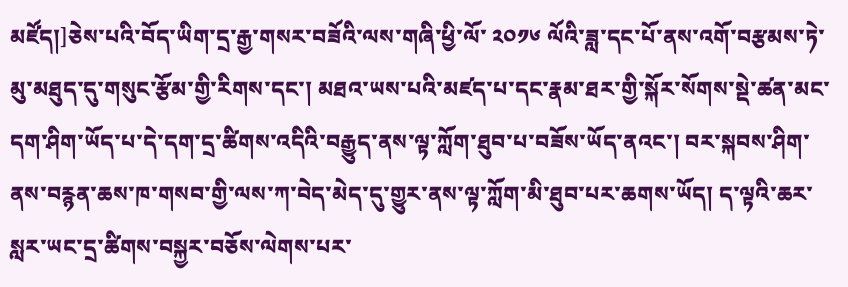མཛོད།]ཅེས་པའི་བོད་ཡིག་དྲ་རྒྱ་གསར་བཟོའི་ལས་གཞི་ཕྱི་ལོ་ ༢༠༡༦ ལོའི་ཟླ་དང་པོ་ནས་འགོ་བརྩམས་ཏེ་མུ་མཐུད་དུ་གསུང་རྩོམ་གྱི་རིགས་དང་། མཐའ་ཡས་པའི་མཛད་པ་དང་རྣམ་ཐར་གྱི་སྐོར་སོགས་སྡེ་ཚན་མང་དག་ཤིག་ཡོད་པ་དེ་དག་དྲ་ཚིགས་འདིའི་བརྒྱུད་ནས་ལྟ་ཀློག་ཐུབ་པ་བཟོས་ཡོད་ནའང་། བར་སྐབས་ཤིག་ནས་བརྙན་ཆས་ཁ་གསབ་གྱི་ལས་ཀ་བེད་མེད་དུ་གྱུར་ནས་ལྟ་ཀློག་མི་ཐུབ་པར་ཆགས་ཡོད། ད་ལྟའི་ཆར་སླར་ཡང་དྲ་ཚིགས་བསྐྱར་བཅོས་ལེགས་པར་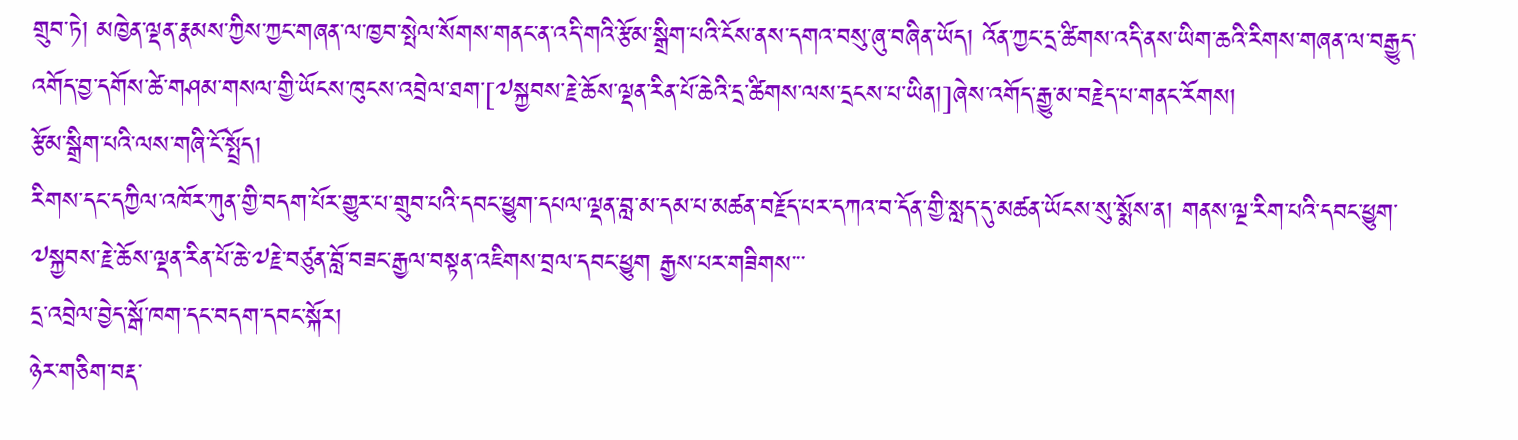གྲུབ་ཏེ། མཁྱེན་ལྡན་རྣམས་ཀྱིས་ཀྱང་གཞན་ལ་ཁྱབ་སྤེལ་སོགས་གནང་ན་འདི་གའི་རྩོམ་སྒྲིག་པའི་ངོས་ནས་དགའ་བསུ་ཞུ་བཞིན་ཡོད། འོན་ཀྱང་དྲ་ཚིགས་འདི་ནས་ཡིག་ཆའི་རིགས་གཞན་ལ་བརྒྱུད་འགོད་བྱ་དགོས་ཚེ་གཤམ་གསལ་གྱི་ཡོངས་ཁུངས་འབྲེལ་ཐག་[༧སྐྱབས་རྗེ་ཆོས་ལྡན་རིན་པོ་ཆེའི་དྲ་ཚིགས་ལས་དྲངས་པ་ཡིན།]ཞེས་འགོད་རྒྱུ་མ་བརྗེད་པ་གནང་རོགས།
རྩོམ་སྒྲིག་པའི་ལས་གཞི་ངོ་སྤྲོད།
རིགས་དང་དཀྱིལ་འཁོར་ཀུན་གྱི་བདག་པོར་གྱུར་པ་གྲུབ་པའི་དབང་ཕྱུག་དཔལ་ལྡན་བླ་མ་དམ་པ་མཚན་བརྗོད་པར་དཀའ་བ་དོན་གྱི་སླད་དུ་མཚན་ཡོངས་སུ་སྨོས་ན། གནས་ལྔ་རིག་པའི་དབང་ཕྱུག་༧སྐྱབས་རྗེ་ཆོས་ལྡན་རིན་པོ་ཆེ་༧རྗེ་བཙུན་བློ་བཟང་རྒྱལ་བསྟན་འཇིགས་བྲལ་དབང་ཕྱུག རྒྱས་པར་གཟིགས་་་
དྲ་འབྲེལ་བྱེད་སྒོ་ཁག་དང་བདག་དབང་སྐོར།
ཉེར་གཅིག་བརྡ་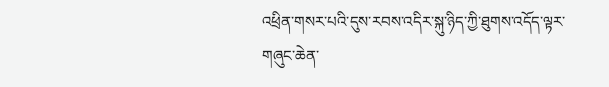འཕྲིན་གསར་པའི་དུས་རབས་འདིར་སྐུ་ཉིད་ཀྱི་ཐུགས་འདོད་ལྟར་གཞུང་ཆེན་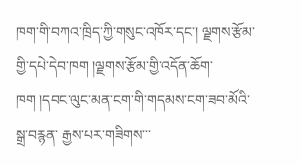ཁག་གི་བཀའ་ཁྲིད་ཀྱི་གསུང་འཁོར་དང་། ལྗགས་རྩོམ་གྱི་དཔེ་དེབ་ཁག །ལྗགས་རྩོམ་གྱི་འདོན་ཆོག་ཁག །དབང་ལུང་མན་ངག་གི་གདམས་ངག་ཟབ་མོའི་སྒྲ་བརྙན་ རྒྱས་པར་གཟིགས་་་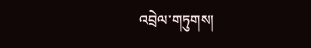འབྲེལ་གཏུགས།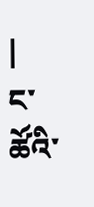|  ང་ཚོའི་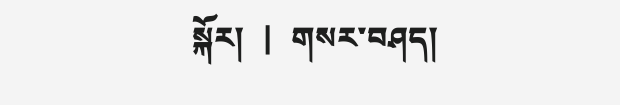སྐོར།  |  གསར་བཤད།